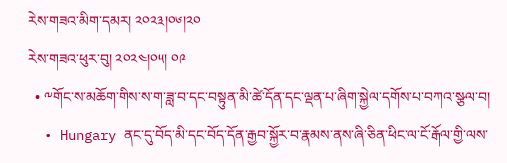རེས་གཟའ་མིག་དམར། ༢༠༢༣།༠༦།༢༠
རེས་གཟའ་ཕུར་བུ། ༢༠༢༤།༠༥། ༠༩
  • ༸གོང་ས་མཆོག་གིས་ས་ག་ཟླ་བ་དང་བསྟུན་མི་ཚེ་དོན་དང་ལྡན་པ་ཞིག་སྐྱེལ་དགོས་པ་བཀའ་སྩལ་བ།
  • Hungary ནང་དུ་བོད་མི་དང་བོད་དོན་རྒྱབ་སྐྱོར་བ་རྣམས་ནས་ཞི་ཅིན་ཕིང་ལ་ངོ་རྒོལ་གྱི་ལས་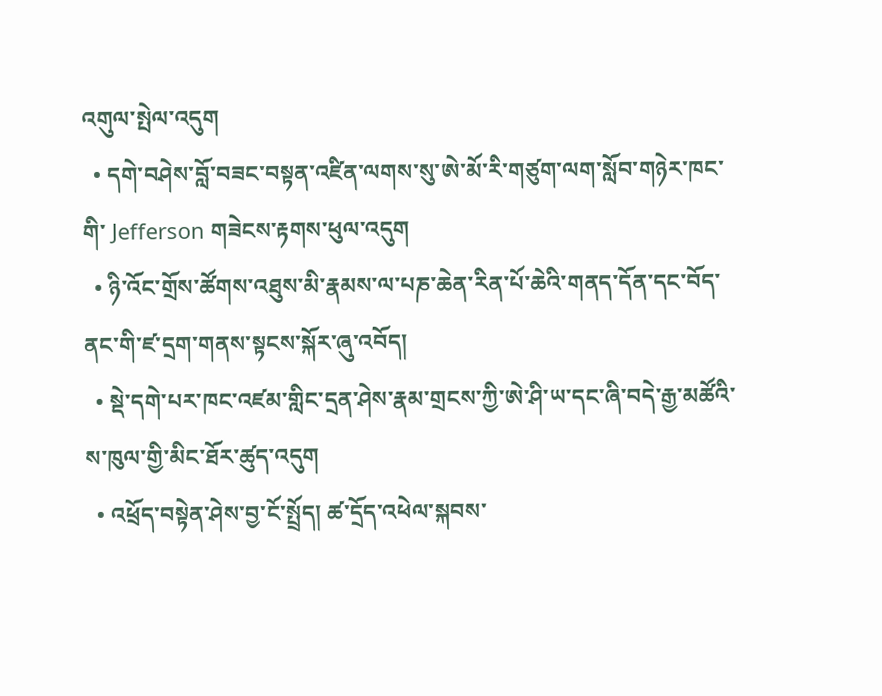འགུལ་སྤེལ་འདུག
  • དགེ་བཤེས་བློ་བཟང་བསྟན་འཛིན་ལགས་སུ་ཨེ་མོ་རི་གཙུག་ལག་སློབ་གཉེར་ཁང་གི་ Jefferson གཟེངས་རྟགས་ཕུལ་འདུག
  • ཉི་འོང་གྲོས་ཚོགས་འཐུས་མི་རྣམས་ལ་པཎ་ཆེན་རིན་པོ་ཆེའི་གནད་དོན་དང་བོད་ནང་གི་ཛ་དྲག་གནས་སྟངས་སྐོར་ཞུ་འབོད།
  • སྡེ་དགེ་པར་ཁང་འཛམ་གླིང་དྲན་ཤེས་རྣམ་གྲངས་ཀྱི་ཨེ་ཤི་ཡ་དང་ཞི་བདེ་རྒྱ་མཚོའི་ས་ཁུལ་གྱི་མིང་ཐོར་ཚུད་འདུག
  • འཕྲོད་བསྟེན་ཤེས་བྱ་ངོ་སྤྲོད། ཚ་དྲོད་འཕེལ་སྐབས་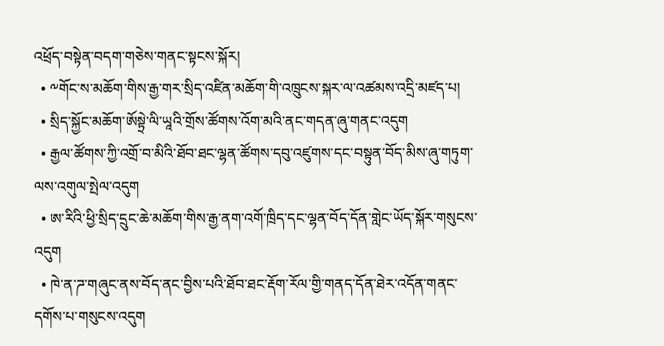འཕྲོད་བསྟེན་བདག་གཅེས་གནང་སྟངས་སྐོར།
  • ༸གོང་ས་མཆོག་གིས་རྒྱ་གར་སྲིད་འཛིན་མཆོག་གི་འཁྲུངས་སྐར་ལ་འཚམས་འདྲི་མཛད་པ།
  • སྲིད་སྐྱོང་མཆོག་ཨོསྟྲེ་ལི་ཡཱའི་གྲོས་ཚོགས་འོག་མའི་ནང་གདན་ཞུ་གནང་འདུག
  • རྒྱལ་ཚོགས་ཀྱི་འགྲོ་བ་མིའི་ཐོབ་ཐང་ལྷན་ཚོགས་དབུ་འཛུགས་དང་བསྟུན་བོད་མིས་ཞུ་གཏུག་ལས་འགུལ་སྤེལ་འདུག
  • ཨ་རིའི་ཕྱི་སྲིད་དྲུང་ཆེ་མཆོག་གིས་རྒྱ་ནག་འགོ་ཁྲིད་དང་ལྷན་བོད་དོན་གླེང་ཡོད་སྐོར་གསུངས་འདུག
  • ཁེ་ན་ཌ་གཞུང་ནས་བོད་ནང་བྱིས་པའི་ཐོབ་ཐང་རྡོག་རོལ་གྱི་གནད་དོན་ཐེར་འདོན་གནང་དགོས་པ་གསུངས་འདུག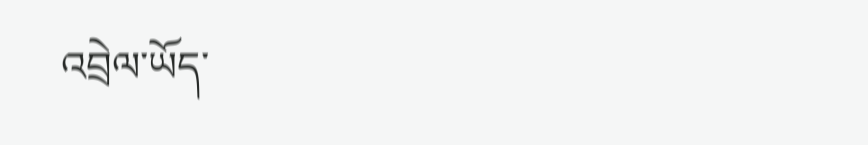འབྲེལ་ཡོད་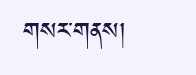གསར་གནས།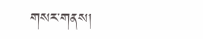གསར་གནས།